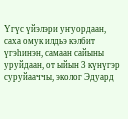Үгүс үйэлэри уҥуордаан, саха омук илдьэ кэлбит үгэһинэн, самаан сайыны уруйдаан, от ыйын 3 күнүгэр суруйааччы, эколог Эдуард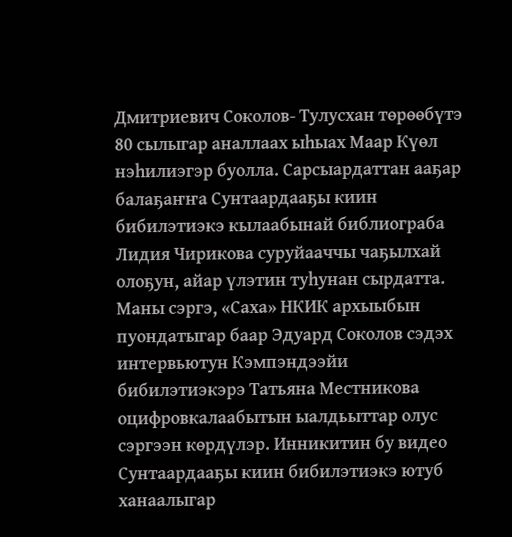Дмитриевич Соколов- Тулусхан төрөөбүтэ 80 сылыгар аналлаах ыһыах Маар Күөл нэһилиэгэр буолла. Сарсыардаттан ааҕар балаҕаҥҥа Сунтаардааҕы киин бибилэтиэкэ кылаабынай библиограба Лидия Чирикова суруйааччы чаҕылхай олоҕун, айар үлэтин туһунан сырдатта. Маны сэргэ, «Саха» НКИК архыыбын пуондатыгар баар Эдуард Соколов сэдэх интервьютун Кэмпэндээйи бибилэтиэкэрэ Татьяна Местникова оцифровкалаабытын ыалдьыттар олус сэргээн көрдүлэр. Инникитин бу видео Сунтаардааҕы киин бибилэтиэкэ ютуб ханаалыгар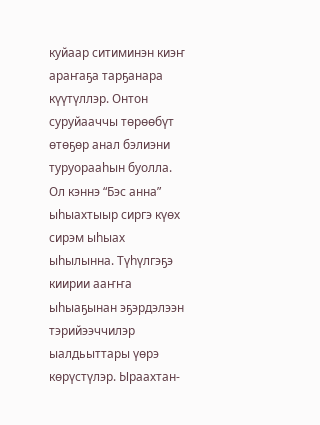куйаар ситиминэн киэҥ араҥаҕа тарҕанара күүтүллэр. Онтон суруйааччы төрөөбүт өтөҕөр анал бэлиэни туруорааһын буолла. Ол кэннэ “Бэс анна” ыһыахтыыр сиргэ күөх сирэм ыһыах ыһылынна. Түһүлгэҕэ киирии ааҥҥа ыһыаҕынан эҕэрдэлээн тэрийээччилэр ыалдьыттары үөрэ көрүстүлэр. Ыраахтан-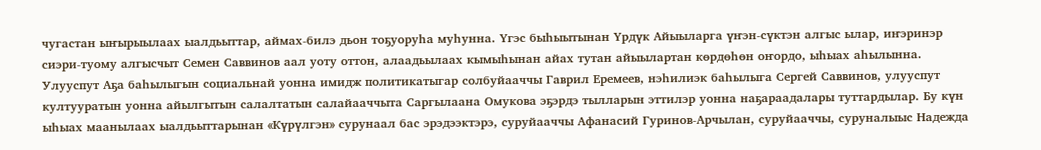чугастан ыҥырыылаах ыалдьыттар, аймах-билэ дьон тоҕуоруһа муһунна. Үгэс быһыытынан Үрдүк Айыыларга үҥэн-сүктэн алгыс ылар, иҥэринэр сиэри-туому алгысчыт Семен Саввинов аал уоту оттон, алаадьылаах кымыһынан айах тутан айыылартан көрдөһөн оҥордо, ыһыах аһылынна. Улууспут Аҕа баһылыгын социальнай уонна имидж политикатыгар солбуйааччы Гаврил Еремеев, нэһилиэк баһылыга Сергей Саввинов, улууспут култууратын уонна айылгытын салалтатын салайааччыта Саргылаана Омукова эҕэрдэ тылларын эттилэр уонна наҕараадалары туттардылар. Бу күн ыһыах маанылаах ыалдьыттарынан «Күрүлгэн» сурунаал бас эрэдээктэрэ, суруйааччы Афанасий Гуринов-Арчылан, суруйааччы, суруналыыс Надежда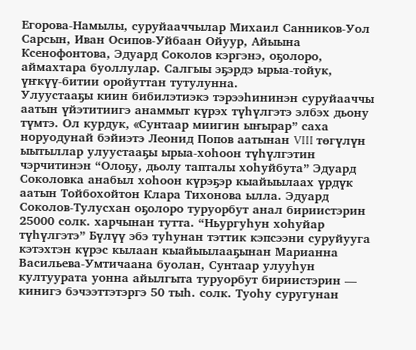Егорова-Намылы, суруйааччылар Михаил Санников-Уол Сарсын, Иван Осипов-Уйбаан Ойуур, Айыына Ксенофонтова, Эдуард Соколов кэргэнэ, оҕолоро, аймахтара буоллулар. Салгыы эҕэрдэ ырыа-тойук, үҥкүү-битии оройуттан тутулунна.
Улуустааҕы киин бибилэтиэкэ тэрээһининэн суруйааччы аатын үйэтитиигэ анаммыт күрэх түһүлгэтэ элбэх дьону түмтэ. Ол курдук, «Сунтаар миигин ыҥырар” саха норуодунай бэйиэтэ Леонид Попов аатынан VIII төгүлүн ыытыллар улуустааҕы ырыа-хоһоон түһүлгэтин чэрчитинэн “Олоҕу, дьолу тапталы хоһуйбута” Эдуард Соколовка анабыл хоһоон күрэҕэр кыайыылаах үрдүк аатын Тойбохойтон Клара Тихонова ылла. Эдуард Соколов-Тулусхан оҕолоро туруорбут анал бириистэрин 25000 солк. харчынан тутта. “Ньургуһун хоһуйар түһүлгэтэ” Бүлүү эбэ туһунан тэттик кэпсээни суруйууга кэтэхтэн күрэс кылаан кыайыылааҕынан Марианна Васильева-Умтичаана буолан, Сунтаар улууһун култуурата уонна айылгыта туруорбут бириистэрин — кинигэ бэчээттэтэргэ 50 тыһ. солк. Туоһу суругунан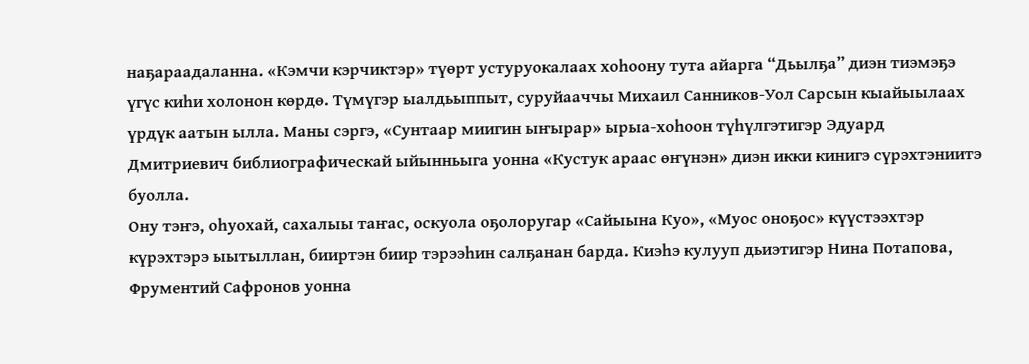наҕараадаланна. «Кэмчи кэрчиктэр» түөрт устуруокалаах хоһоону тута айарга “Дьылҕа” диэн тиэмэҕэ үгүс киһи холонон көрдө. Түмүгэр ыалдьыппыт, суруйааччы Михаил Санников-Уол Сарсын кыайыылаах үрдүк аатын ылла. Маны сэргэ, «Сунтаар миигин ыҥырар» ырыа-хоһоон түһүлгэтигэр Эдуард Дмитриевич библиографическай ыйынньыга уонна «Кустук араас өҥүнэн» диэн икки кинигэ сүрэхтэниитэ буолла.
Ону тэҥэ, оһуохай, сахалыы таҥас, оскуола оҕолоругар «Сайыына Куо», «Муос оноҕос» күүстээхтэр күрэхтэрэ ыытыллан, бииртэн биир тэрээһин салҕанан барда. Киэһэ кулууп дьиэтигэр Нина Потапова, Фрументий Сафронов уонна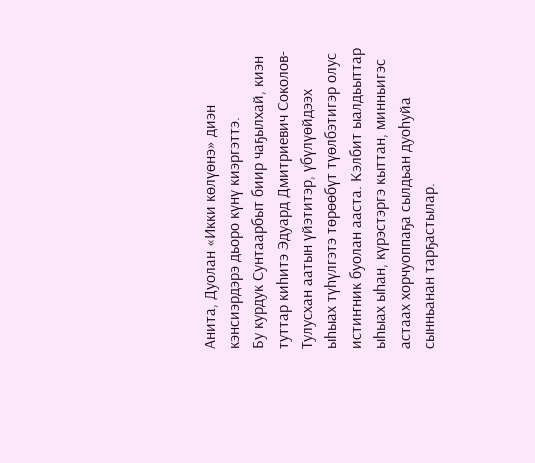Анита, Дуолан «Икки көлүөнэ» диэн кэнсиэрдэрэ дьоро күнү киэргэттэ.
Бу курдук Сунтаарбыт биир чаҕылхай, киэн туттар киһитэ Эдуард Дмитриевич Соколов-Тулусхан аатын үйэтитэр, үбүлүөйдээх ыһыах түһүлгэтэ төрөөбүт түөлбэтигэр олус истиҥник буолан ааста. Кэлбит ыалдьыттар ыһыах ыһан, күрэстэргэ кыттан, минньигэс астаах хорчуоппаҕа сылдьан дуоһуйа сынньанан тарҕастылар.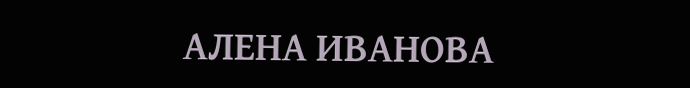АЛЕНА ИВАНОВА